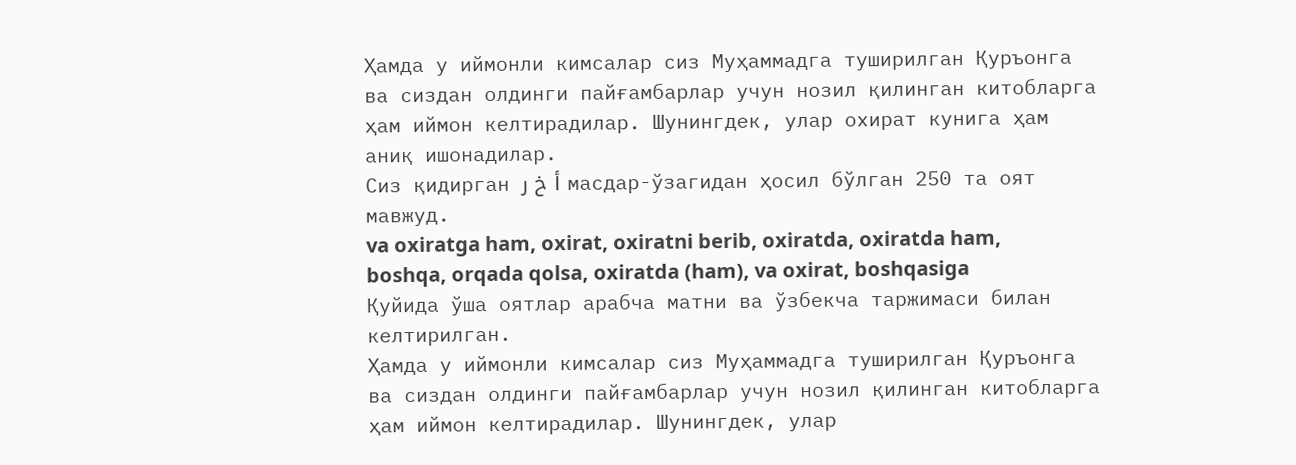Ҳамда у иймонли кимсалар сиз Муҳаммадга туширилган Қуръонга ва сиздан олдинги пайғамбарлар учун нозил қилинган китобларга ҳам иймон келтирадилар. Шунингдек, улар охират кунига ҳам аниқ ишонадилар.
Сиз қидирган أ خ ر масдар-ўзагидан ҳосил бўлган 250 та оят мавжуд.
va oxiratga ham, oxirat, oxiratni berib, oxiratda, oxiratda ham, boshqa, orqada qolsa, oxiratda (ham), va oxirat, boshqasiga
Қуйида ўша оятлар арабча матни ва ўзбекча таржимаси билан келтирилган.
Ҳамда у иймонли кимсалар сиз Муҳаммадга туширилган Қуръонга ва сиздан олдинги пайғамбарлар учун нозил қилинган китобларга ҳам иймон келтирадилар. Шунингдек, улар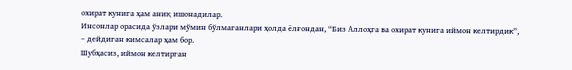охират кунига ҳам аниқ ишонадилар.
Инсонлар орасида ўзлари мўмин бўлмаганлари ҳолда ёлғондан, “Биз Аллоҳга ва охират кунига иймон келтирдик”, – дейдиган кимсалар ҳам бор.
Шубҳасиз, иймон келтирган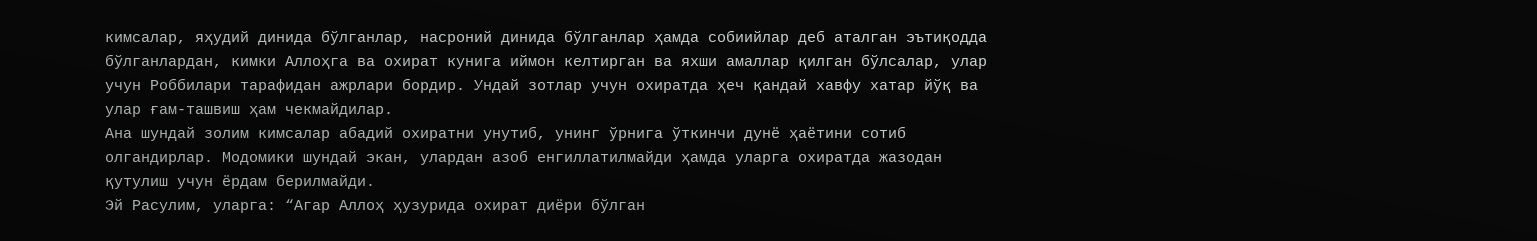кимсалар, яҳудий динида бўлганлар, насроний динида бўлганлар ҳамда собиийлар деб аталган эътиқодда бўлганлардан, кимки Аллоҳга ва охират кунига иймон келтирган ва яхши амаллар қилган бўлсалар, улар учун Роббилари тарафидан ажрлари бордир. Ундай зотлар учун охиратда ҳеч қандай хавфу хатар йўқ ва улар ғам-ташвиш ҳам чекмайдилар.
Ана шундай золим кимсалар абадий охиратни унутиб, унинг ўрнига ўткинчи дунё ҳаётини сотиб олгандирлар. Модомики шундай экан, улардан азоб енгиллатилмайди ҳамда уларга охиратда жазодан қутулиш учун ёрдам берилмайди.
Эй Расулим, уларга: “Агар Аллоҳ ҳузурида охират диёри бўлган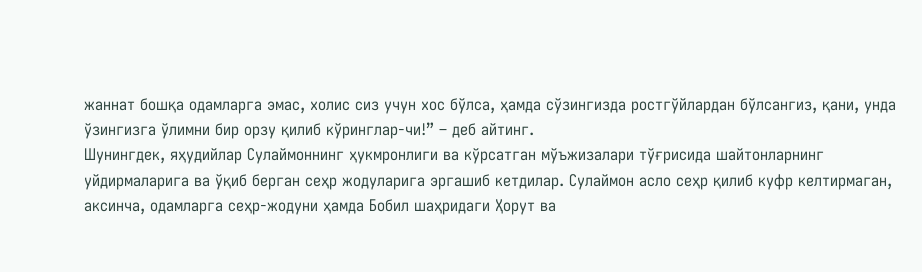жаннат бошқа одамларга эмас, холис сиз учун хос бўлса, ҳамда сўзингизда ростгўйлардан бўлсангиз, қани, унда ўзингизга ўлимни бир орзу қилиб кўринглар-чи!” – деб айтинг.
Шунингдек, яҳудийлар Сулаймоннинг ҳукмронлиги ва кўрсатган мўъжизалари тўғрисида шайтонларнинг уйдирмаларига ва ўқиб берган сеҳр жодуларига эргашиб кетдилар. Сулаймон асло сеҳр қилиб куфр келтирмаган, аксинча, одамларга сеҳр-жодуни ҳамда Бобил шаҳридаги Ҳорут ва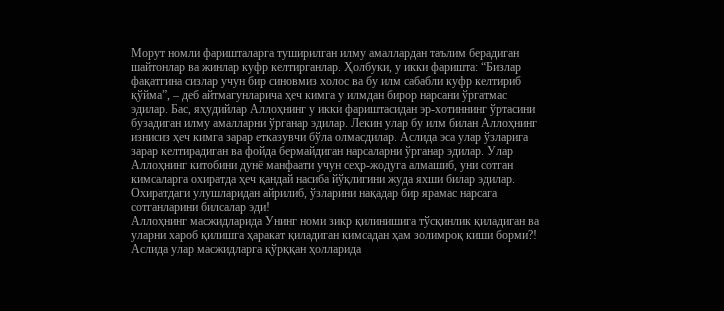Морут номли фаришталарга туширилган илму амаллардан таълим берадиган шайтонлар ва жинлар куфр келтирганлар. Ҳолбуки, у икки фаришта: “Бизлар фақатгина сизлар учун бир синовмиз холос ва бу илм сабабли куфр келтириб қўйма”, – деб айтмагунларича ҳеч кимга у илмдан бирор нарсани ўргатмас эдилар. Бас, яҳудийлар Аллоҳнинг у икки фариштасидан эр-хотиннинг ўртасини бузадиган илму амалларни ўрганар эдилар. Лекин улар бу илм билан Аллоҳнинг изнисиз ҳеч кимга зарар етказувчи бўла олмасдилар. Аслида эса улар ўзларига зарар келтирадиган ва фойда бермайдиган нарсаларни ўрганар эдилар. Улар Аллоҳнинг китобини дунё манфаати учун сеҳр-жодуга алмашиб, уни сотган кимсаларга охиратда ҳеч қандай насиба йўқлигини жуда яхши билар эдилар. Охиратдаги улушларидан айрилиб, ўзларини нақадар бир ярамас нарсага сотганларини билсалар эди!
Аллоҳнинг масжидларида Унинг номи зикр қилинишига тўсқинлик қиладиган ва уларни хароб қилишга ҳаракат қиладиган кимсадан ҳам золимроқ киши борми?! Аслида улар масжидларга қўрққан ҳолларида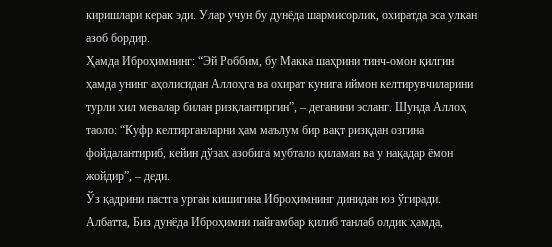киришлари керак эди. Улар учун бу дунёда шармисорлик, охиратда эса улкан азоб бордир.
Ҳамда Иброҳимнинг: “Эй Роббим, бу Макка шаҳрини тинч-омон қилгин ҳамда унинг аҳолисидан Аллоҳга ва охират кунига иймон келтирувчиларини турли хил мевалар билан ризқлантиргин”, – деганини эсланг. Шунда Аллоҳ таоло: “Куфр келтирганларни ҳам маълум бир вақт ризқдан озгина фойдалантириб, кейин дўзах азобига мубтало қиламан ва у нақадар ёмон жойдир”, – деди.
Ўз қадрини пастга урган кишигина Иброҳимнинг динидан юз ўгиради. Албатта, Биз дунёда Иброҳимни пайғамбар қилиб танлаб олдик ҳамда,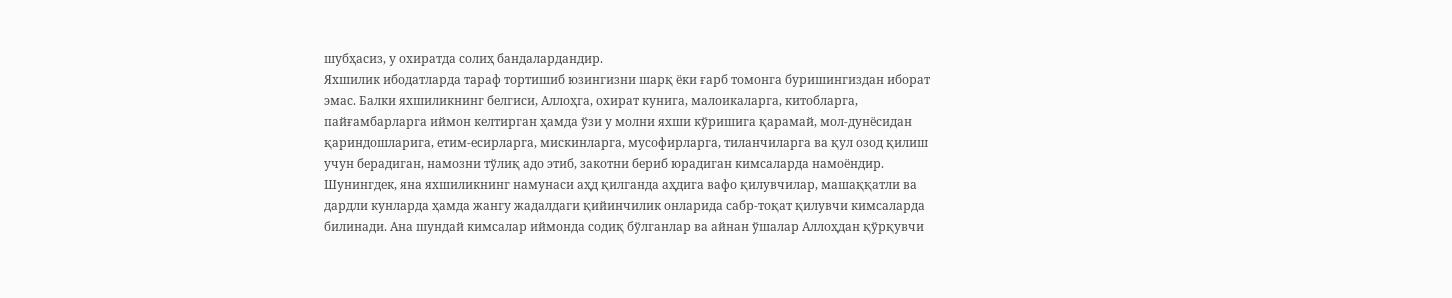шубҳасиз, у охиратда солиҳ бандалардандир.
Яхшилик ибодатларда тараф тортишиб юзингизни шарқ ёки ғарб томонга буришингиздан иборат эмас. Балки яхшиликнинг белгиси, Аллоҳга, охират кунига, малоикаларга, китобларга, пайғамбарларга иймон келтирган ҳамда ўзи у молни яхши кўришига қарамай, мол-дунёсидан қариндошларига, етим-есирларга, мискинларга, мусофирларга, тиланчиларга ва қул озод қилиш учун берадиган, намозни тўлиқ адо этиб, закотни бериб юрадиган кимсаларда намоёндир. Шунингдек, яна яхшиликнинг намунаси аҳд қилганда аҳдига вафо қилувчилар, машаққатли ва дардли кунларда ҳамда жангу жадалдаги қийинчилик онларида сабр-тоқат қилувчи кимсаларда билинади. Ана шундай кимсалар иймонда содиқ бўлганлар ва айнан ўшалар Аллоҳдан қўрқувчи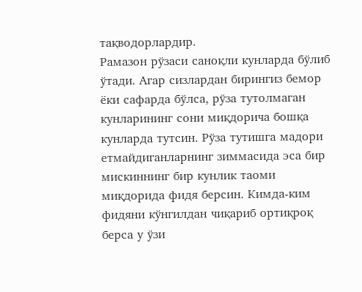тақводорлардир.
Рамазон рўзаси саноқли кунларда бўлиб ўтади. Агар сизлардан бирингиз бемор ёки сафарда бўлса, рўза тутолмаган кунларининг сони миқдорича бошқа кунларда тутсин. Рўза тутишга мадори етмайдиганларнинг зиммасида эса бир мискиннинг бир кунлик таоми миқдорида фидя берсин. Кимда-ким фидяни кўнгилдан чиқариб ортиқроқ берса у ўзи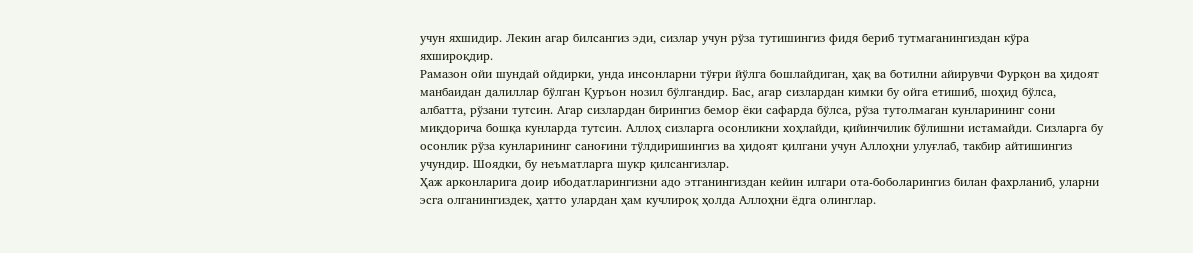учун яхшидир. Лекин агар билсангиз эди, сизлар учун рўза тутишингиз фидя бериб тутмаганингиздан кўра яхшироқдир.
Рамазон ойи шундай ойдирки, унда инсонларни тўғри йўлга бошлайдиган, ҳақ ва ботилни айирувчи Фурқон ва ҳидоят манбаидан далиллар бўлган Қуръон нозил бўлгандир. Бас, агар сизлардан кимки бу ойга етишиб, шоҳид бўлса, албатта, рўзани тутсин. Агар сизлардан бирингиз бемор ёки сафарда бўлса, рўза тутолмаган кунларининг сони миқдорича бошқа кунларда тутсин. Аллоҳ сизларга осонликни хоҳлайди, қийинчилик бўлишни истамайди. Сизларга бу осонлик рўза кунларининг саноғини тўлдиришингиз ва ҳидоят қилгани учун Аллоҳни улуғлаб, такбир айтишингиз учундир. Шоядки, бу неъматларга шукр қилсангизлар.
Ҳаж арконларига доир ибодатларингизни адо этганингиздан кейин илгари ота-боболарингиз билан фахрланиб, уларни эсга олганингиздек, ҳатто улардан ҳам кучлироқ ҳолда Аллоҳни ёдга олинглар.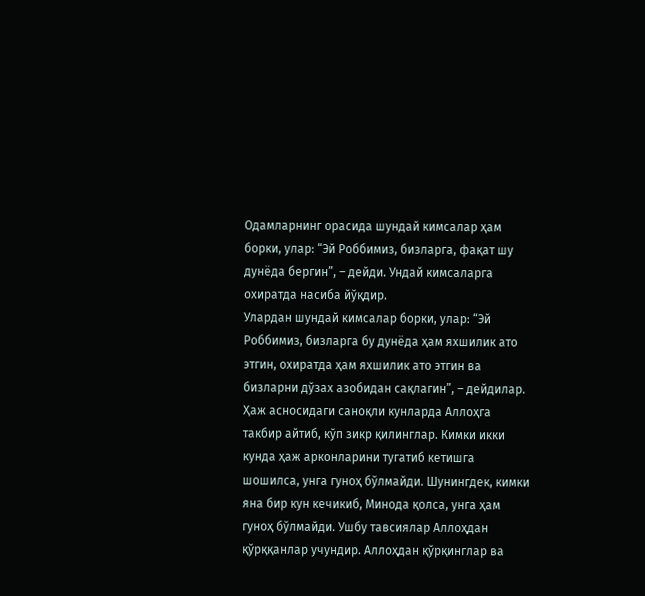Одамларнинг орасида шундай кимсалар ҳам борки, улар: “Эй Роббимиз, бизларга, фақат шу дунёда бергин”, – дейди. Ундай кимсаларга охиратда насиба йўқдир.
Улардан шундай кимсалар борки, улар: “Эй Роббимиз, бизларга бу дунёда ҳам яхшилик ато этгин, охиратда ҳам яхшилик ато этгин ва бизларни дўзах азобидан сақлагин”, – дейдилар.
Ҳаж асносидаги саноқли кунларда Аллоҳга такбир айтиб, кўп зикр қилинглар. Кимки икки кунда ҳаж арконларини тугатиб кетишга шошилса, унга гуноҳ бўлмайди. Шунингдек, кимки яна бир кун кечикиб, Минода қолса, унга ҳам гуноҳ бўлмайди. Ушбу тавсиялар Аллоҳдан қўрққанлар учундир. Аллоҳдан қўрқинглар ва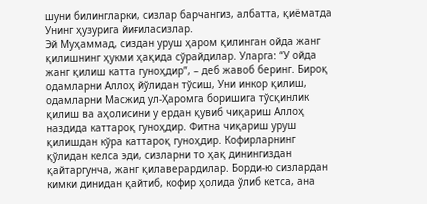шуни билингларки, сизлар барчангиз, албатта, қиёматда Унинг ҳузурига йиғиласизлар.
Эй Муҳаммад, сиздан уруш ҳаром қилинган ойда жанг қилишнинг ҳукми ҳақида сўрайдилар. Уларга: “У ойда жанг қилиш катта гуноҳдир”, – деб жавоб беринг. Бироқ одамларни Аллоҳ йўлидан тўсиш, Уни инкор қилиш, одамларни Масжид ул-Ҳаромга боришига тўсқинлик қилиш ва аҳолисини у ердан қувиб чиқариш Аллоҳ наздида каттароқ гуноҳдир. Фитна чиқариш уруш қилишдан кўра каттароқ гуноҳдир. Кофирларнинг қўлидан келса эди, сизларни то ҳақ динингиздан қайтаргунча, жанг қилаверардилар. Борди-ю сизлардан кимки динидан қайтиб, кофир ҳолида ўлиб кетса, ана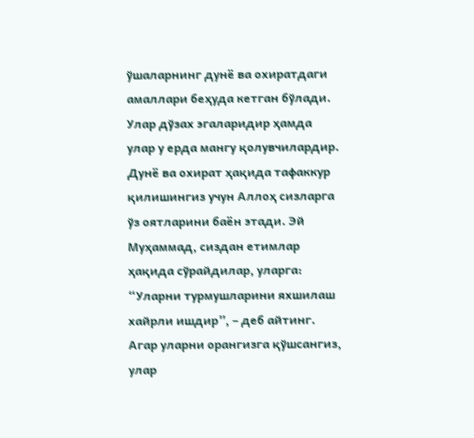ўшаларнинг дунё ва охиратдаги амаллари беҳуда кетган бўлади. Улар дўзах эгаларидир ҳамда улар у ерда мангу қолувчилардир.
Дунё ва охират ҳақида тафаккур қилишингиз учун Аллоҳ сизларга ўз оятларини баён этади. Эй Муҳаммад, сиздан етимлар ҳақида сўрайдилар, уларга: “Уларни турмушларини яхшилаш хайрли ишдир”, – деб айтинг. Агар уларни орангизга қўшсангиз, улар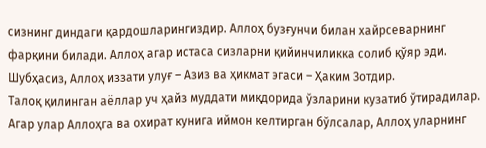сизнинг диндаги қардошларингиздир. Аллоҳ бузғунчи билан хайрсеварнинг фарқини билади. Аллоҳ агар истаса сизларни қийинчиликка солиб қўяр эди. Шубҳасиз, Аллоҳ иззати улуғ – Азиз ва ҳикмат эгаси – Ҳаким Зотдир.
Талоқ қилинган аёллар уч ҳайз муддати миқдорида ўзларини кузатиб ўтирадилар. Агар улар Аллоҳга ва охират кунига иймон келтирган бўлсалар, Аллоҳ уларнинг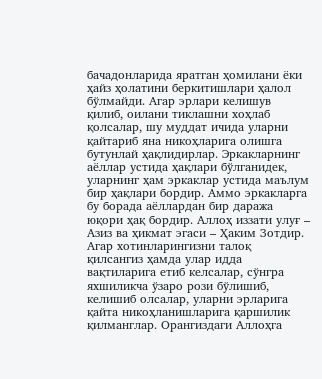бачадонларида яратган ҳомилани ёки ҳайз ҳолатини беркитишлари ҳалол бўлмайди. Агар эрлари келишув қилиб, оилани тиклашни хоҳлаб қолсалар, шу муддат ичида уларни қайтариб яна никоҳларига олишга бутунлай ҳақлидирлар. Эркакларнинг аёллар устида ҳақлари бўлганидек, уларнинг ҳам эркаклар устида маълум бир ҳақлари бордир. Аммо эркакларга бу борада аёллардан бир даража юқори ҳақ бордир. Аллоҳ иззати улуғ – Азиз ва ҳикмат эгаси – Ҳаким Зотдир.
Агар хотинларингизни талоқ қилсангиз ҳамда улар идда вақтиларига етиб келсалар, сўнгра яхшиликча ўзаро рози бўлишиб, келишиб олсалар, уларни эрларига қайта никоҳланишларига қаршилик қилманглар. Орангиздаги Аллоҳга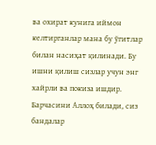ва охират кунига иймон келтирганлар мана бу ўгитлар билан насиҳат қилинади. Бу ишни қилиш сизлар учун энг хайрли ва покиза ишдир. Барчасини Аллоҳ билади, сиз бандалар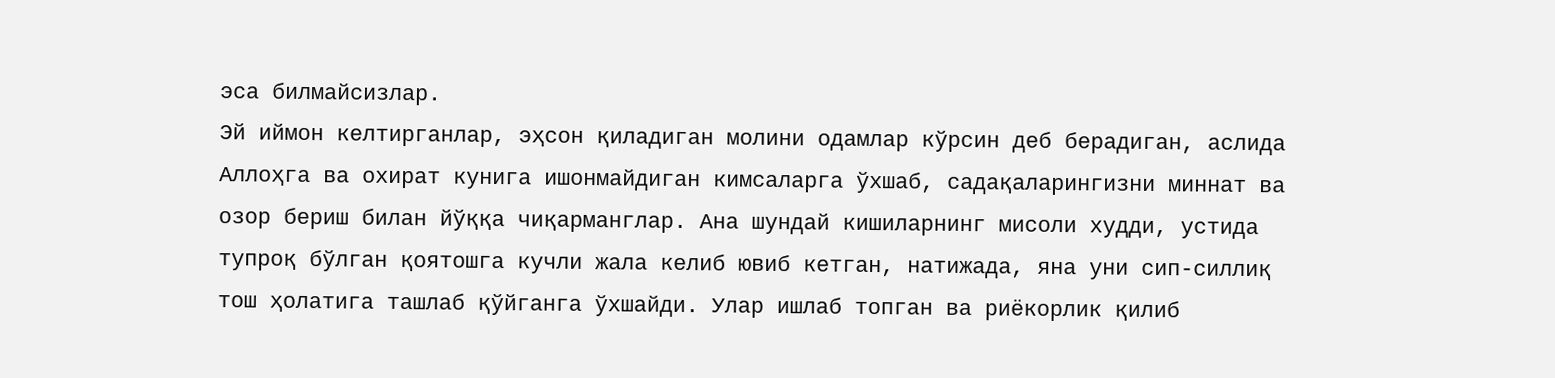эса билмайсизлар.
Эй иймон келтирганлар, эҳсон қиладиган молини одамлар кўрсин деб берадиган, аслида Аллоҳга ва охират кунига ишонмайдиган кимсаларга ўхшаб, садақаларингизни миннат ва озор бериш билан йўққа чиқарманглар. Ана шундай кишиларнинг мисоли худди, устида тупроқ бўлган қоятошга кучли жала келиб ювиб кетган, натижада, яна уни сип-силлиқ тош ҳолатига ташлаб қўйганга ўхшайди. Улар ишлаб топган ва риёкорлик қилиб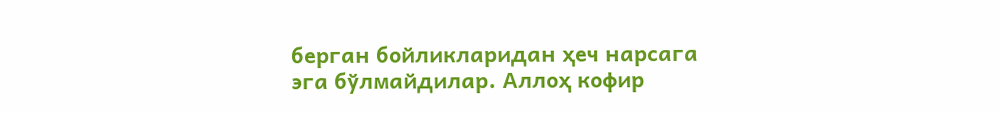берган бойликларидан ҳеч нарсага эга бўлмайдилар. Аллоҳ кофир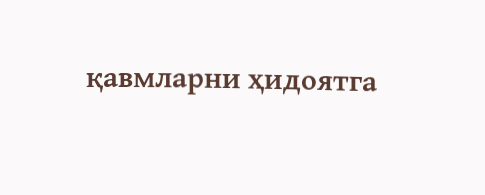қавмларни ҳидоятга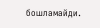бошламайди.